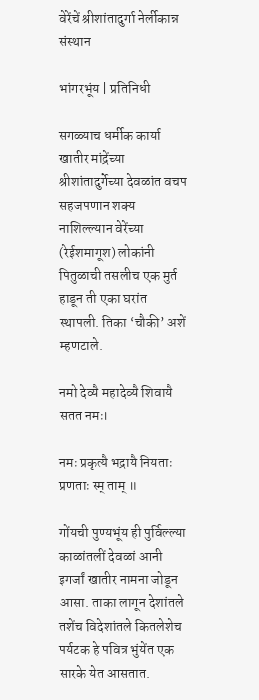वेरेंचें श्रीशांतादुर्गा नेर्लीकान्न संस्थान

भांगरभूंय | प्रतिनिधी

सगळ्याच धर्मीक कार्या खातीर मांद्रेंच्या श्रीशांतादुर्गेच्या देवळांत वचप सहजपणान शक्य नाशिल्ल्यान वेरेंच्या (रेईशमागूश) लोकांनी पितुळाची तसलीच एक मुर्त हाडून ती एका घरांत स्थापली. तिका ‘चौकी’ अशें म्हणटाले.

नमो देव्यै महादेव्यै शिवायै सतत नमः।

नमः प्रकृत्यै भद्रायै नियताः प्रणताः स्म् ताम् ॥

गोंयची पुण्यभूंय ही पुर्विल्ल्या काळांतलीं देवळां आनी इगर्जां खातीर नामना जोडून आसा. ताका लागून देशांतले तशेंच विदेशांतले कितलेशेच पर्यटक हे पवित्र भुंयेंत एक सारके येत आसतात.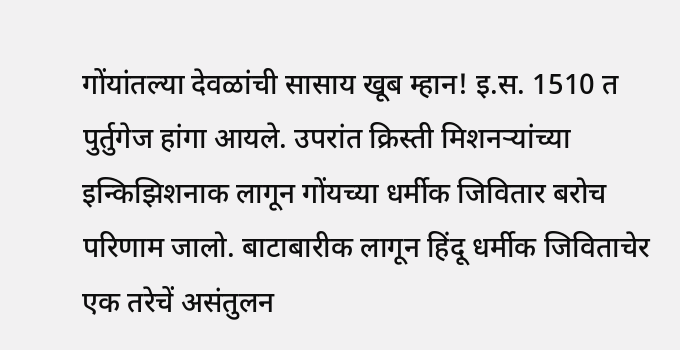गोंयांतल्या देवळांची सासाय खूब म्हान! इ.स. 1510 त पुर्तुगेज हांगा आयले. उपरांत क्रिस्ती मिशनऱ्यांच्या इन्किझिशनाक लागून गोंयच्या धर्मीक जिवितार बरोच परिणाम जालो. बाटाबारीक लागून हिंदू धर्मीक जिविताचेर एक तरेचें असंतुलन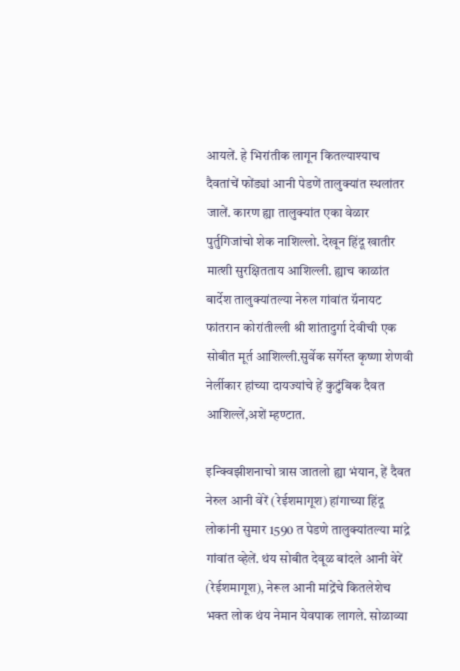आयलें. हे भिरांतीक लागून कितल्याश्याच दैवतांचें फोंड्यां आनी पेडणें तालुक्यांत स्थलांतर जालें. कारण ह्या तालुक्यांत एका वेळार पुर्तुगिजांचो शेक नाशिल्लो. देखून हिंदू खातीर मात्शी सुरक्षितताय आशिल्ली. ह्याच काळांत बार्देश तालुक्यांतल्या नेरुल गांवांत ग्रॅनायट फांतरान कोरांतील्ली श्री शांतादुर्गा देवीची एक सोबीत मूर्त आशिल्ली.सुर्वेक सर्गेस्त कृष्णा शेणवी नेर्लीकार हांच्या दायज्यांचे हें कुटुंबिक दैवत आशिल्लें,अशें म्हण्टात.

इन्क्विझीशनाचो त्रास जातलो ह्या भंयान, हें दैवत नेरुल आनी वेरें (रेईशमागूश) हांगाच्या हिंदू लोकांनी सुमार 1590 त पेडणे तालुक्यांतल्या मांद्रे गांवांत व्हेलें. थंय सोबीत देवूळ बांदले आनी वेरें (रेईशमागूश), नेरूल आनी मांद्रेंचे कितलेशेच भक्त लोक थंय नेमान येवपाक लागले. सोळाव्या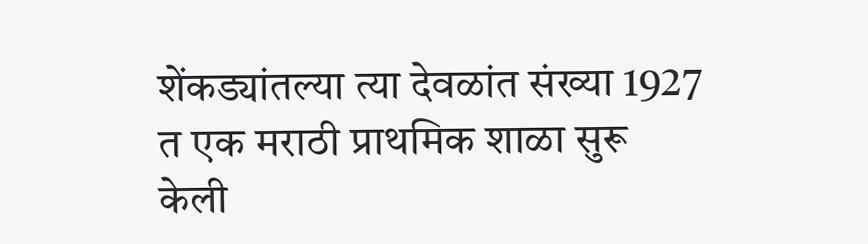शेंकड्यांतल्या त्या देवळांत संख्या 1927 त एक मराठी प्राथमिक शाळा सुरू केली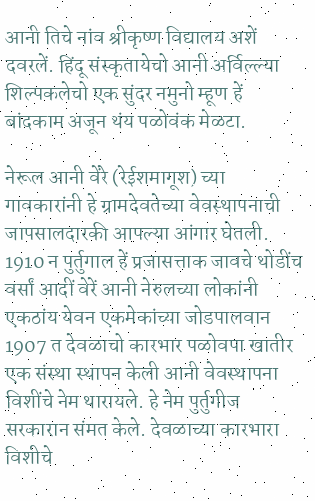आनी तिचे नांव श्रीकृष्ण विद्यालय अशें दवरलें. हिंदू संस्कृतायेचो आनी अर्विल्ल्या शिल्पकलेचो एक सुंदर नमुनो म्हूण हें बांदकाम अजून थंय पळोवंक मेळटा.

नेरूल आनी वेंरे (रेईशमागूश) च्या गावकारांनी हे ग्रामदेवतेच्या वेवस्थापनाची जापसालदारकी आपल्या आंगार घेतली. 1910 न पुर्तुगाल हें प्रजासत्ताक जावचे थोडींच वर्सां आदीं वेरें आनी नेरुलच्या लोकांनी एकठांय येवन एकमेकांच्या जोडपालवान 1907 त देवळाचो कारभार पळोवपा खातीर एक संस्था स्थापन केली आनी वेवस्थापना विशींचे नेम थारायले. हे नेम पुर्तुगीज सरकारान संमत केले. देवळाच्या कारभारा विशीचे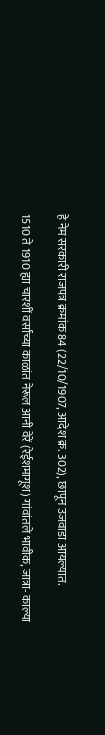हे नेम सरकारी राजपत्र क्रमांक 84 (22/10/1907, आदेश क्र. 302), छापून उजवाडा आयल्यात.

1510 ते 1910 ह्या चारशीं वर्सांच्या काळांत नेरूल आनी वेरें (रेईशमागूश) गांवांतले भावीक, जात्रा- काल्या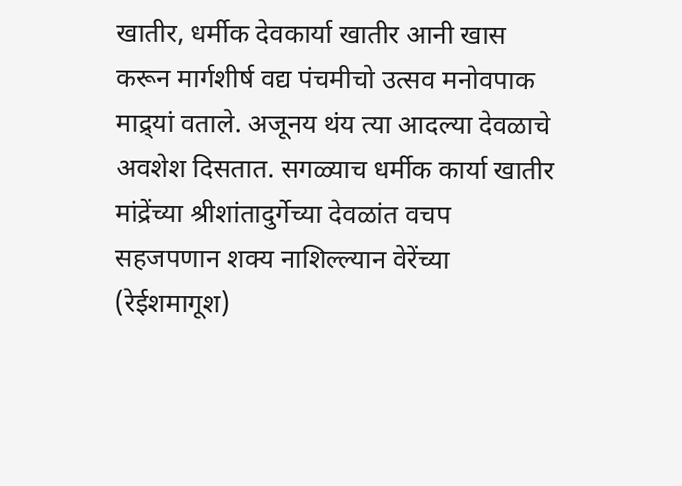खातीर, धर्मीक देवकार्या खातीर आनी खास करून मार्गशीर्ष वद्य पंचमीचो उत्सव मनोवपाक माद्र्यां वताले. अजूनय थंय त्या आदल्या देवळाचे अवशेश दिसतात. सगळ्याच धर्मीक कार्या खातीर मांद्रेंच्या श्रीशांतादुर्गेच्या देवळांत वचप सहजपणान शक्य नाशिल्ल्यान वेरेंच्या (रेईशमागूश)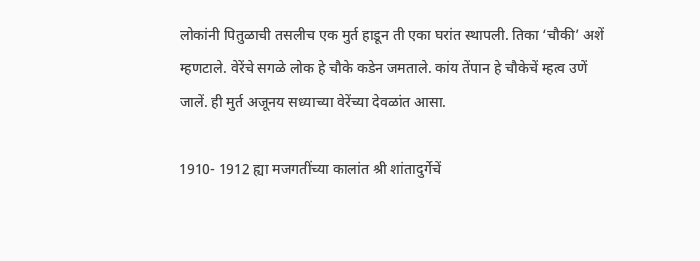लोकांनी पितुळाची तसलीच एक मुर्त हाडून ती एका घरांत स्थापली. तिका ‘चौकी’ अशें म्हणटाले. वेरेंचे सगळे लोक हे चौके कडेन जमताले. कांय तेंपान हे चौकेचें म्हत्व उणें जालें. ही मुर्त अजूनय सध्याच्या वेरेंच्या देवळांत आसा.

1910- 1912 ह्या मजगतींच्या कालांत श्री शांतादुर्गेचें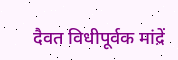दैवत विधीपूर्वक मांद्रें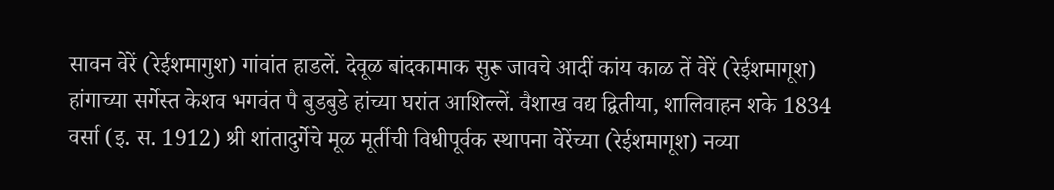सावन वेरें (रेईशमागुश) गांवांत हाडलें. देवूळ बांदकामाक सुरू जावचे आदीं कांय काळ तें वेरें (रेईशमागूश) हांगाच्या सर्गेस्त केशव भगवंत पै बुडबुडे हांच्या घरांत आशिल्लें. वैशाख वद्य द्वितीया, शालिवाहन शके 1834 वर्सा (इ. स. 1912) श्री शांतादुर्गेचे मूळ मूर्तीची विधीपूर्वक स्थापना वेरेंच्या (रेईशमागूश) नव्या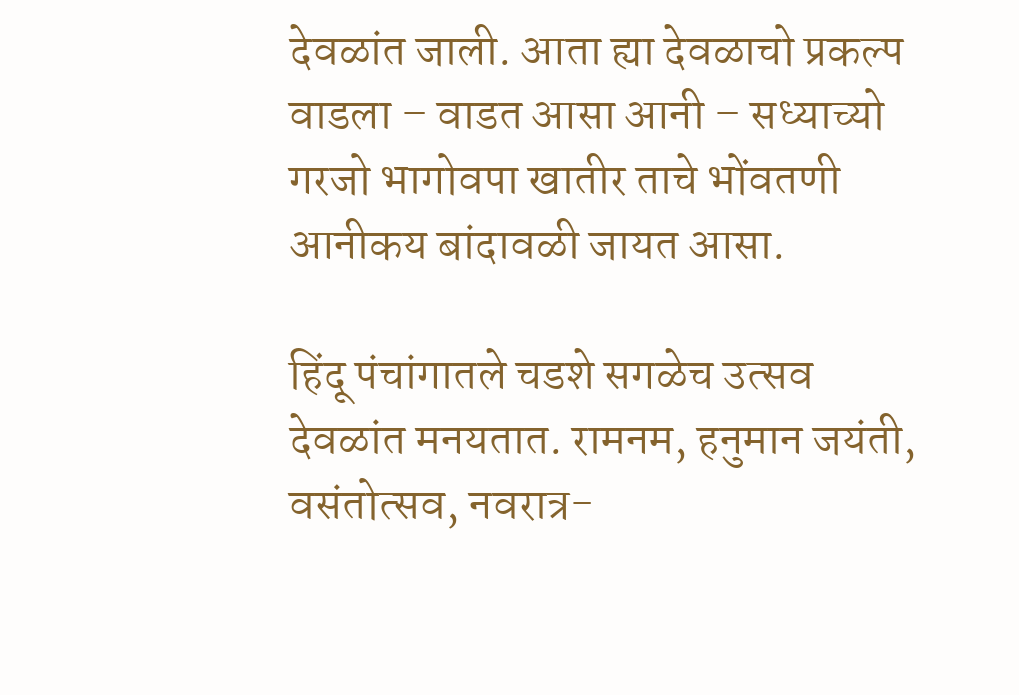देवळांत जाली. आता ह्या देवळाचो प्रकल्प वाडला – वाडत आसा आनी – सध्याच्यो गरजो भागोवपा खातीर ताचे भोंवतणी आनीकय बांदावळी जायत आसा.

हिंदू पंचांगातले चडशे सगळेच उत्सव देवळांत मनयतात. रामनम, हनुमान जयंती, वसंतोत्सव, नवरात्र-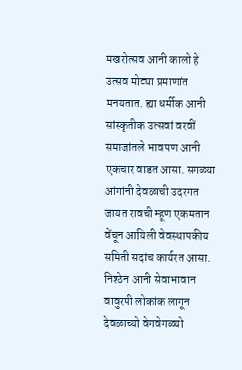मखरोत्सव आनी कालो हे उत्सव मोट्या प्रमाणांत मनयतात. ह्या धर्मीक आनी सांस्कृतीक उत्सवां वरवीं समाजांतले भावपण आनी एकचार वाडत आसा. सगळ्या आंगांनी देवळाची उदरगत जायत रावची म्हूण एकमतान वेंचून आयिली वेवस्थापकीय समिती सदांच कार्यरत आसा. निश्ठेन आनी सेवाभावान वावुरपी लोकांक लागून देवळाच्यो वेगवेगळ्यो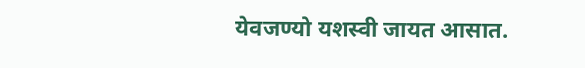येवजण्यो यशस्वी जायत आसात.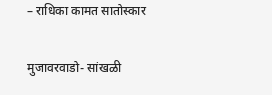– राधिका कामत सातोस्कार

मुजावरवाडो- सांखळी